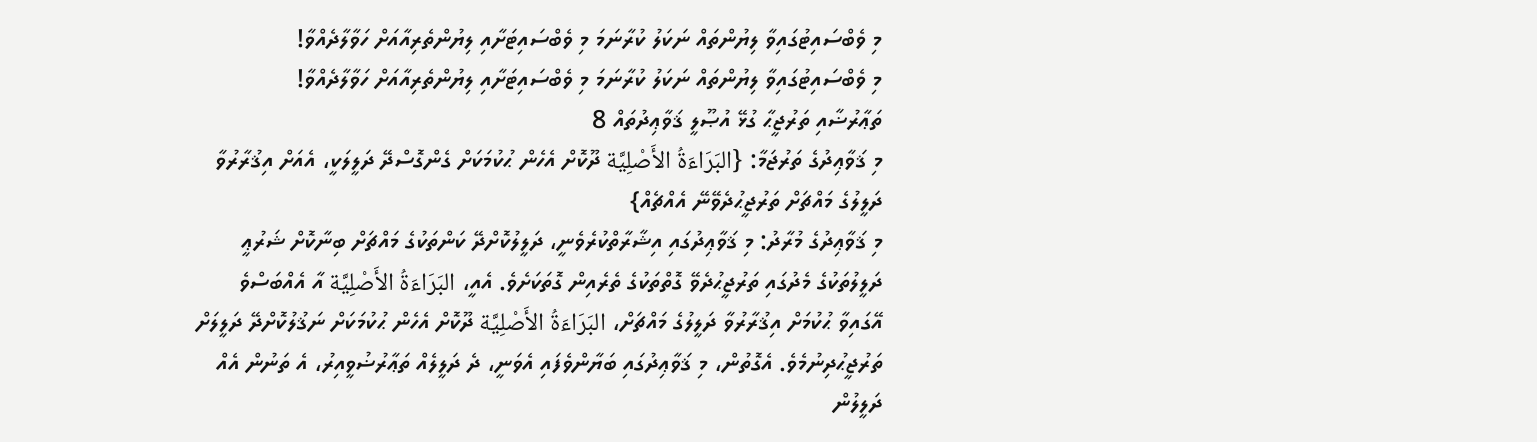މި ވެބްސައިޓުގައިވާ ލިޔުންތައް ނަކަލު ކުރާނަމަ މި ވެބްސައިޓަށާއި ލިޔުންތެރިއާއަށް ހަވާލާދެއްވާ!
މި ވެބްސައިޓުގައިވާ ލިޔުންތައް ނަކަލު ކުރާނަމަ މި ވެބްސައިޓަށާއި ލިޔުންތެރިއާއަށް ހަވާލާދެއްވާ!
ތަޢާރުޟާއި ތަރުޖީޙާ ގުޅޭ އުޞޫލީ ޤަވާޢިދުތައް 8
މި ޤަވާޢިދުގެ ތަރުޖަމާ: {البَرَاءَةُ الأَصْلِيَّة ދޫކޮށް އެހެން ޙުކުމަކަށް ގެންގޮސްދޭ ދަލީލަކީ، އެއަށް އިޤުރާރުވާ ދަލީލުގެ މައްޗަށް ތަރުޖީޙުދެވޭނޭ އެއްޗެއް}
މި ޤަވާޢިދުގެ މުރާދު: މި ޤަވާޢިދުގައި އިޝާރާތްކުރެވެނީ، ދަލީލުކޮށްދޭ ކަންތަކުގެ މައްޗަށް ބިނާކޮށް ޝަރުޢީ ދަލީލުތަކުގެ މެދުގައި ތަރުޖީޙުދެވޭ ގޮތްތަކުގެ ތެރެއިން ގޮތަކަށެވެ. އެއީ، البَرَاءَةُ الأَصْلِيَّة އާ އެއްބަސްވެ އޭގައިވާ ޙުކުމަށް އިޤުރާރުވާ ދަލީލުގެ މައްޗަށް، البَرَاءَةُ الأَصْلِيَّة ދޫކޮށް އެހެން ޙުކުމަކަށް ނަޤުލުކޮށްދޭ ދަލީލަށް ތަރުޖީޙުދިނުމެވެ. އެގޮތުން، މި ޤަވާޢިދުގައި ބަޔާންވެފައި އެވަނީ، ދެ ދަލީލެއް ތަޢާރުޟުވީއިރު، އެ ތަނުން އެއް ދަލީލުން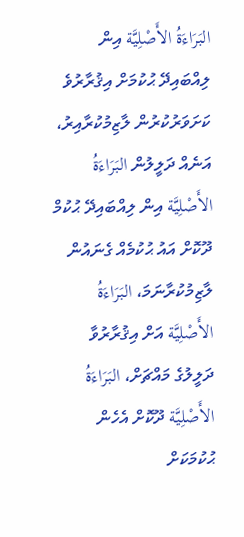البَرَاءَةُ الأَصْلِيَّة އިން ލިއްބައިދޭ ޙުކުމަށް އިޤުރާރުވެ ކަށަވަރުކުރުން ލާޒިމުކުރާއިރު، އަނެއް ދަލީލުން البَرَاءَةُ الأَصْلِيَّة އިން ލިއްބައިދޭ ޙުކުމް ދޫކޮށް އައު ޙުކުމެއް ގެނައުން ލާޒިމުކުރާނަމަ، البَرَاءَةُ الأَصْلِيَّة އަށް އިޤުރާރުވާ ދަލީލުގެ މައްޗަށް، البَرَاءَةُ الأَصْلِيَّة ދޫކޮށް އެހެން ޙުކުމަކަށް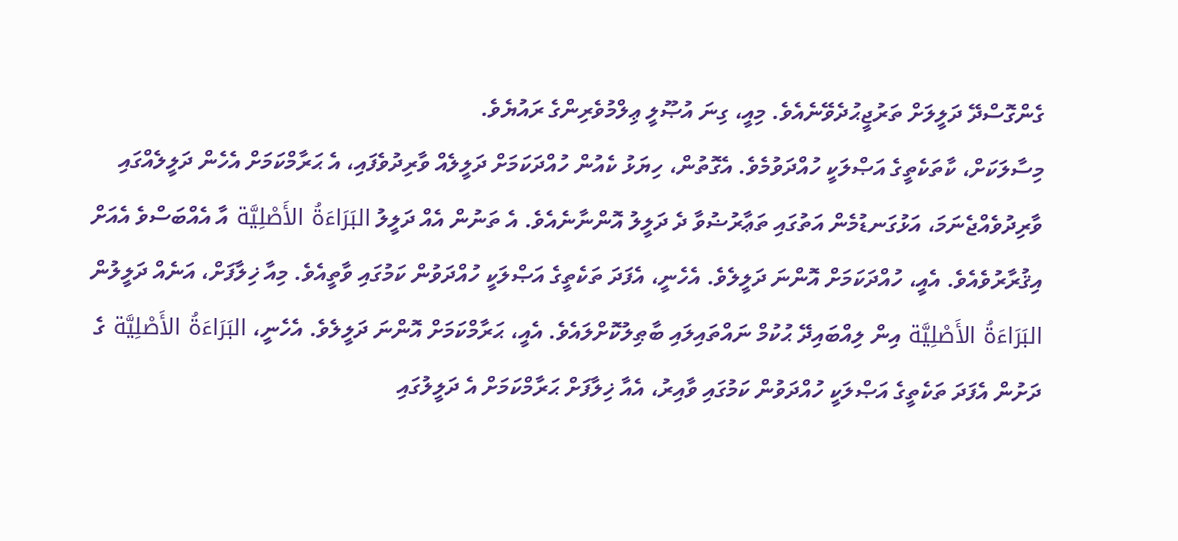ގެންގޮސްދޭ ދަލީލަށް ތަރުޖީޙުދެވޭނެއެވެ. މިއީ، ގިނަ އުޞޫލީ ޢިލްމުވެރިންގެ ރައުޔެވެ.
މިސާލަކަށް، ކާތަކެތީގެ އަޞްލަކީ ހުއްދަވުމެވެ. އެގޮތުން، ހިޔަޅު ކެއުން ހުއްދަކަމަށް ދަލީލެއް ވާރިދުވެފައި، އެ ޙަރާމްކަމަށް އެހެން ދަލީލެއްގައި ވާރިދުވެއްޖެނަމަ، އަޅުގަނޑުމެން އަތުގައި ތަޢާރުޟުވާ ދެ ދަލީލު އޮންނާނެއެވެ. އެ ތަނުން އެއް ދަލީލު البَرَاءَةُ الأَصْلِيَّة އާ އެއްބަސްވެ އެއަށް އިޤުރާރުވެއެވެ. އެއީ، ހުއްދަކަމަށް އޮންނަ ދަލީލެވެ. އެހެނީ، އެފަދަ ތަކެތީގެ އަޞްލަކީ ހުއްދަވުން ކަމުގައި ވާތީއެވެ. މިއާ ޚިލާފަށް، އަނެއް ދަލީލުން البَرَاءَةُ الأَصْلِيَّة އިން ލިއްބައިދޭ ޙުކުމް ނައްތައިލައި ބާޠިލުކޮށްލައެވެ. އެއީ، ޙަރާމްކަމަށް އޮންނަ ދަލީލެވެ. އެހެނީ، البَرَاءَةُ الأَصْلِيَّة ގެ ދަށުން އެފަދަ ތަކެތީގެ އަޞްލަކީ ހުއްދަވުން ކަމުގައި ވާއިރު، އެއާ ޚިލާފަށް ޙަރާމްކަމަށް އެ ދަލީލުގައި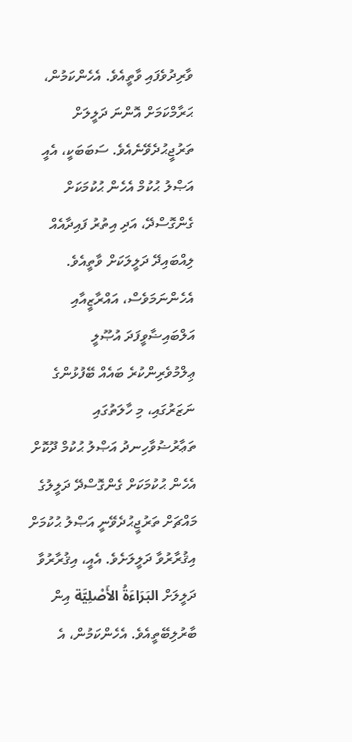ވާރިދުވެފައި ވާތީއެވެ. އެހެންކަމުން، ޙަރާމްކަމަށް އޮންނަ ދަލީލަށް ތަރުޖީޙުދެވޭނެއެވެ. ސަބަބަކީ، އެއީ އަޞްލު ޙުކުމް އެހެން ޙުކުމަކަށް ގެންގޮސްދޭ، އަދި އިތުރު ފައިދާއެއް ލިއްބައިދޭ ދަލީލަކަށް ވާތީއެވެ.
އެހެންނަމަވެސް، އައްރާޒީއާއި އަލްބައިޟާވީފަދަ އުޞޫލީ ޢިލްމުވެރިންކުރެ ބައެއް ބޭފުޅުންގެ ނަޒަރުގައި، މި ހާލަތުގައި ތަޢާރުޟުވާހިނދު އަޞްލު ޙުކުމް ދޫކޮށް އެހެން ޙުކުމަކަށް ގެންގޮސްދޭ ދަލީލުގެ މައްޗަށް ތަރުޖީޙުދެވޭނީ އަޞްލު ޙުކުމަށް އިޤުރާރުވާ ދަލީލަށެވެ. އެއީ، އިޤުރާރުވާ ދަލީލަށް البَرَاءَةُ الأَصْلِيَّة އިން ބާރުލިބޭތީއެވެ. އެހެންކަމުން، އެ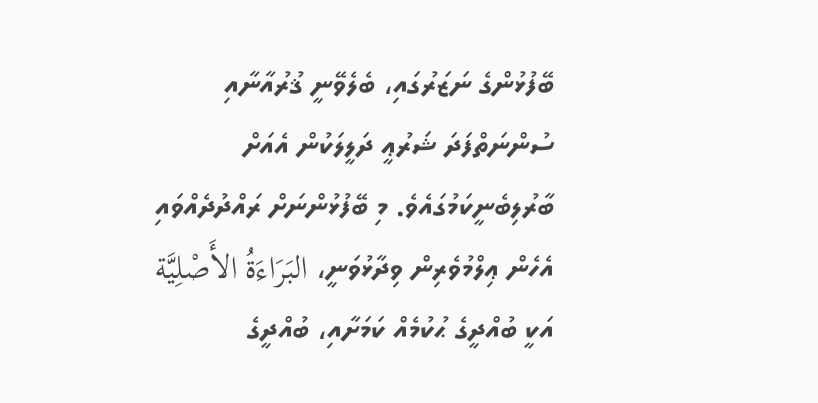ބޭފުޅުންގެ ނަޒަރުގައި، ބެލެވޭނީ ޤުރުއާނާއި ސުންނަތްފަދަ ޝަރުޢީ ދަލީލަކުން އެއަށް ބާރުލިބެނީކަމުގައެވެ. މި ބޭފުޅުންނަށް ރައްދުދެއްވައި އެހެން ޢިލްމުވެރިން ވިދާޅުވަނީ، البَرَاءَةُ الأَصْلِيَّة އަކީ ބުއްދީގެ ޙުކުމެއް ކަމަށާއި، ބުއްދީގެ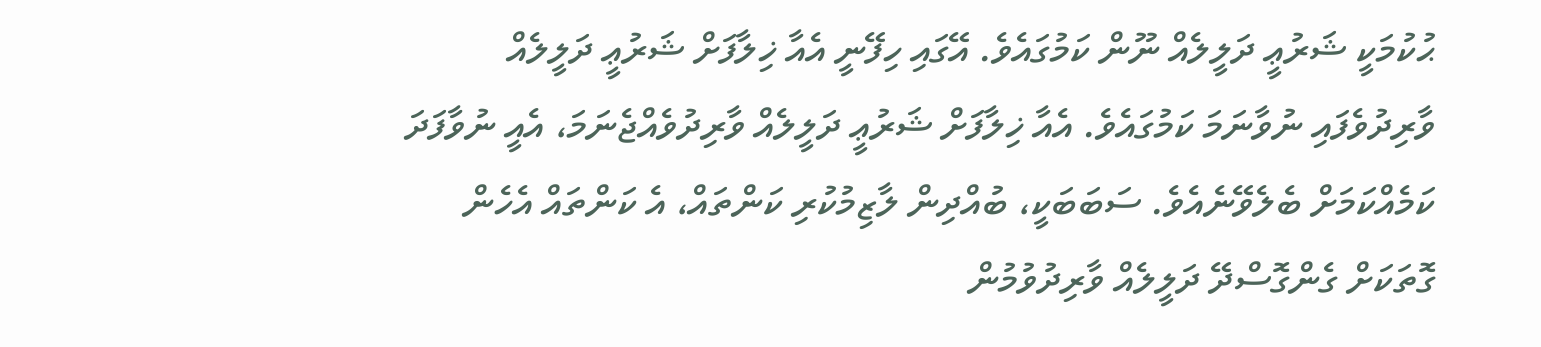ޙުކުމަކީ ޝަރުޢީ ދަލީލެއް ނޫން ކަމުގައެވެ. އޭގައި ހިފޭނީ އެއާ ޚިލާފަށް ޝަރުޢީ ދަލީލެއް ވާރިދުވެފައި ނުވާނަމަ ކަމުގައެވެ. އެއާ ޚިލާފަށް ޝަރުޢީ ދަލީލެއް ވާރިދުވެއްޖެނަމަ، އެއީ ނުވާފަދަ ކަމެއްކަމަށް ބެލެވޭނެއެވެ. ސަބަބަކީ، ބުއްދިން ލާޒިމުކުރި ކަންތައް، އެ ކަންތައް އެހެން ގޮތަކަށް ގެންގޮސްދޭ ދަލީލެއް ވާރިދުވުމުން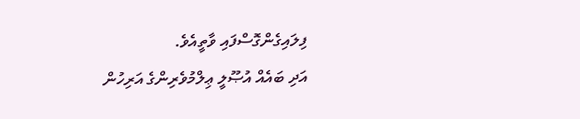ފިލައިގެންގޮސްފައި ވާތީއެވެ.
އަދި ބައެއް އުޞޫލީ ޢިލްމުވެރިންގެ އަރިހުން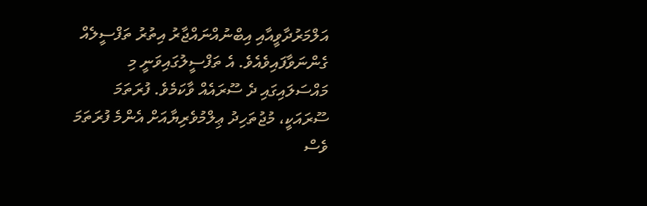އަލްމަރުދާވީއާއި އިބްނުއްނައްޖާރު އިތުރު ތަފްސީލެއް ގެންނަވާފައިވެއެވެ. އެ ތަފްސީލުގައިވަނީ މި މައްސަލައިގައި ދެ ސޫރައެއް ވާކަމެވެ. ފުރަތަމަ ސޫރައަކީ، މުޖުތަހިދު ޢިލްމުވެރިޔާއަށް އެންމެ ފުރަތަމަ ވެސް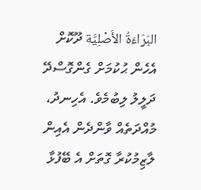البَرَاءَةُ الأَصْلِيَّة ދޫކޮށް އެހެން ޙުކުމަށް ގެންގޮސްދޭ ދަލީލު ލިބުމެވެ. އެހިނދު، މުއްދަތެއް ވާންދެން އެއިން ލާޒިމުކުރާ ގޮތަށް އެ ބޭފުޅާ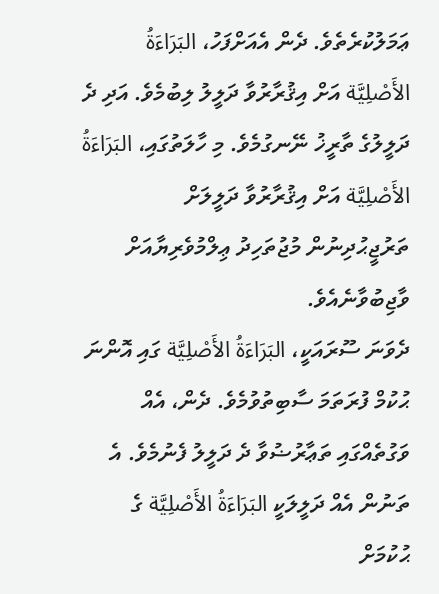ޢަމަލުކުރެތެވެ. ދެން އެއަށްފަހު، البَرَاءَةُ الأَصْلِيَّة އަށް އިޤުރާރުވާ ދަލީލު ލިބުމެވެ. އަދި ދެ ދަލީލުގެ ތާރީޚު ނޭނގުމެވެ. މި ހާލަތުގައި، البَرَاءَةُ الأَصْلِيَّة އަށް އިޤުރާރުވާ ދަލީލަށް ތަރުޖީޙުދިނުން މުޖުތަހިދު ޢިލްމުވެރިޔާއަށް ވާޖިބުވާނެއެވެ.
ދެވަނަ ސޫރައަކީ، البَرَاءَةُ الأَصْلِيَّة ގައި އޮންނަ ޙުކުމް ފުރަތަމަ ސާބިތުވުމެވެ. ދެން، އެއް ވަގުތެއްގައި ތަޢާރުޟުވާ ދެ ދަލީލު ފެނުމެވެ. އެ ތަނުން އެއް ދަލީލަކީ البَرَاءَةُ الأَصْلِيَّة ގެ ޙުކުމަށް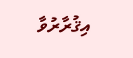އިޤުރާރުވާ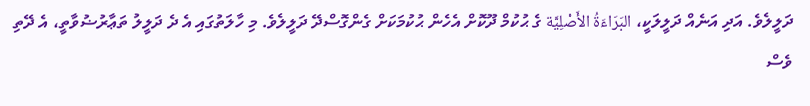ދަލީލެވެ. އަދި އަނެއް ދަލީލަކީ، البَرَاءَةُ الأَصْلِيَّة ގެ ޙުކުމް ދޫކޮށް އެހެން ޙުކުމަކަށް ގެންގޮސްދޭ ދަލީލެވެ. މި ހާލަތުގައި އެ ދެ ދަލީލު ތަޢާރުޟުވާތީ، އެ ދޭތި ވެސް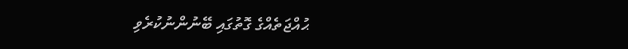ޙުއްޖަތެއްގެ ގޮތުގައި ބޭނުންނުކުރެވި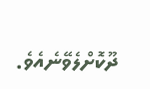ދޫކޮށްލެވޭނެއެވެ.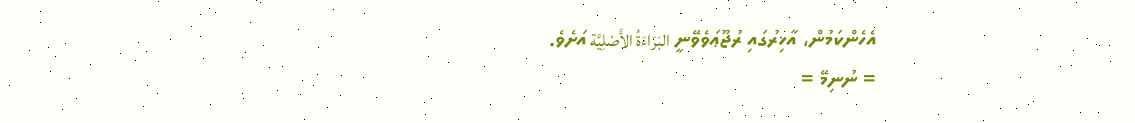އެހެންކަމުން، އާޚިރުގައި ރުޖޫޢަވެވޭނީ البَرَاءَةُ الأَصْلِيَّة އަށެވެ.
= ނުނިމޭ =